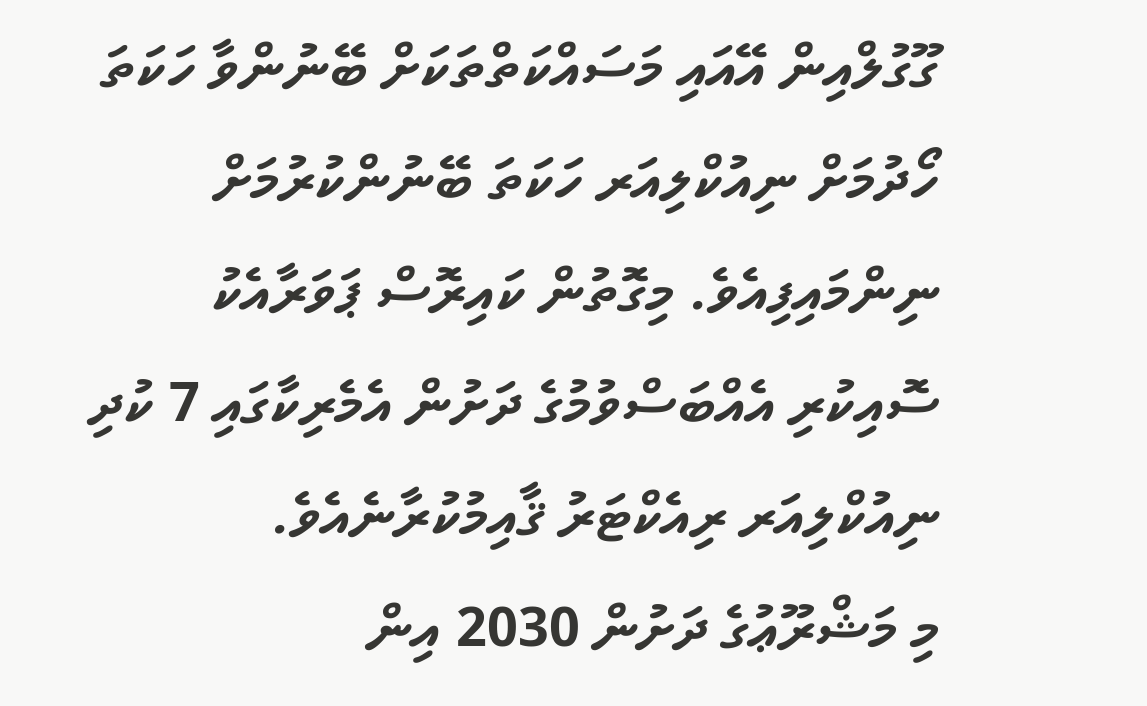ގޫގުލްއިން އޭއައި މަސައްކަތްތަކަށް ބޭނުންވާ ހަކަތަ ހޯދުމަށް ނިއުކްލިއަރ ހަކަތަ ބޭނުންކުރުމަށް ނިންމައިފިއެވެ. މިގޮތުން ކައިރޮސް ޕަވަރާއެކު ސޮއިކުރި އެއްބަސްވުމުގެ ދަށުން އެމެރިކާގައި 7 ކުދި ނިއުކްލިއަރ ރިއެކްޓަރު ޤާއިމުކުރާނެއެވެ.
މި މަޝްރޫޢުގެ ދަށުން 2030 އިން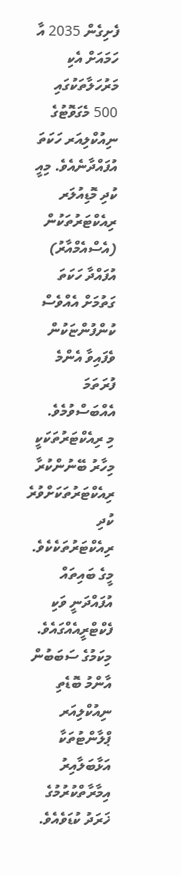ފެށިގެން 2035 އާ ހަމައަށް އެކި މަރުހަލާތަކުގައި 500 މެގަވޮޓުގެ ނިއުކްލިއަރ ހަކަތަ އުފައްދާނެއެވެ. މިއީ ކުދި މޮޑިއުލަރ ރިއެކްޓަރުތަކުން (އެސްއެމްއާރު) އުފައްދާ ހަކަތަ ގަތުމަށް އެއްވެސް ކުންފުންޏަކުން ވެފައިވާ އެންމެ ފުރަތަމަ އެއްބަސްވުމެވެ.
މި ރިއެކްޓަރުތަކަކީ މިހާރު ބޭނުންކުރާ ރިއެކްޓަރުތަކަށްވުރެ ކުދި ރިއެކްޓަރުތަކެކެވެ. މީގެ ބައިތައް އުފައްދަނީ ވަކި ފެކްޓްރީއެއްގައެވެ. މިކަމުގެ ސަބަބުން އާންމު ބޮޑެތި ނިއުކްލިއަރ ޕްލާންޓުތަކާ އަޅާބަލާއިރު އިމާރާތްކުރުމުގެ ޚަރަދު ކުޑަވެއެވެ.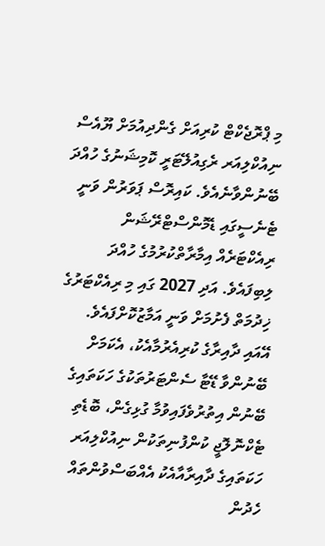މި ޕްރޮޖެކްޓް ކުރިއަށް ގެންދިއުމަށް ޔޫއެސް ނިއުކްލިއަރ ރެގިއުލޭޓަރީ ކޮމިޝަނުގެ ހުއްދަ ބޭނުންވާނެއެވެ. ކައިރޮސް ޕަވަރުން ވަނީ ޓެނެސީގައި ޑެމޮންސްޓްރޭޝަން ރިއެކްޓަރެއް އިމާރާތްކުރުމުގެ ހުއްދަ ލިބިފައެވެ. އަދި 2027 ގައި މި ރިއެކްޓަރުގެ ޚިދުމަތް ފެށުމަށް ވަނީ އަމާޒުކޮށްފައެވެ.
އޭއައި ދާއިރާގެ ކުރިއެރުމާއެކު، އެކަމަށް ބޭނުންވާ ޑޭޓާ ސެންޓަރުތަކުގެ ހަކަތައިގެ ބޭނުން އިތުރުވެފައިވުމާ ގުޅިގެން، ބޮޑެތި ޓެކްނޮލޮޖީ ކުންފުނިތަކުން ނިއުކްލިއަރ ހަކަތައިގެ ދާއިރާއާއެކު އެއްބަސްވުންތައް ހެދުން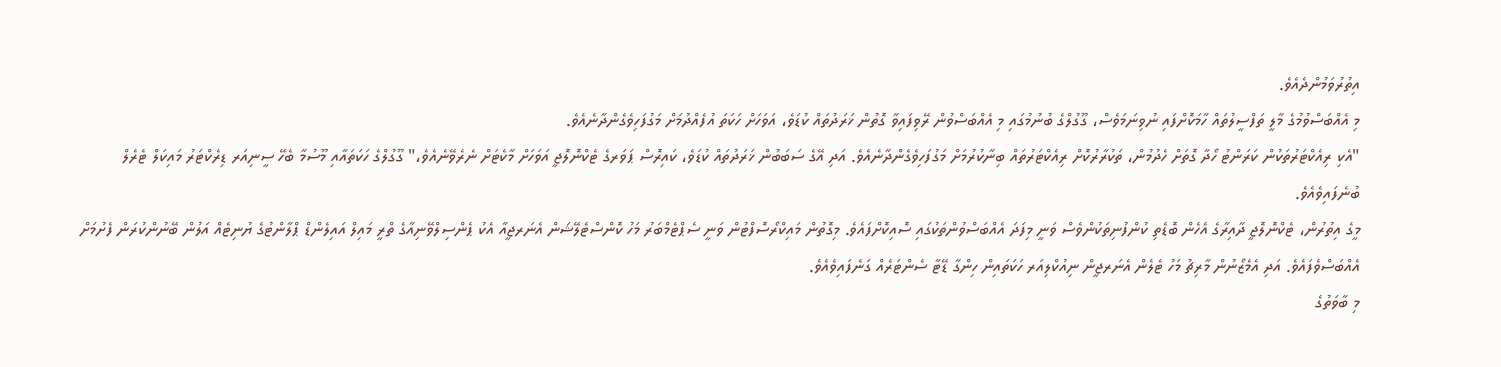އިތުރުވަމުންދެއެވެ.
މި އެއްބަސްވުމުގެ މާލީ ތަފްސީލުތައް ހާމަކޮށްފައި ނުވިނަމަވެސް، ގޫގުލްގެ ބުނުމުގައި މި އެއްބަސްވުން ރޭވިފައިވާ ގޮތުން ޚަރަދުތައް ކުޑަވެ، އަވަހަށް ހަކަތަ އުފެއްދުމަށް މަގުފަހިވެގެންދާނެއެވެ.
"އެކި ރިއެކްޓަރުތަކުން ކަރަންޓު ހޯދާ ގޮތަށް ހެދުމުން، ތަކުރާރުކޮށް ރިއެކްޓަރުތައް ބިނާކުރުމަށް މަގުފަހިވެގެންދާނެއެވެ. އަދި އޭގެ ސަބަބުން ޚަރަދުތައް ކުޑަވެ، ކައިރޮސް ޕަވަރގެ ޓެކްނޮލޮޖީ އަވަހަށް މާކެޓަށް ނެރެވޭނެއެވެ،" ގޫގުލްގެ ހަކަތައާއި މޫސުމާ ބެހޭ ސީނިއަރ ޑިރެކްޓަރު މައިކަލް ޓެރެލް ބުނެފައިވެއެވެ.
މީގެ އިތުރުން، ޓެކްނޮލޮޖީ ދާއިރާގެ އެހެން ބޮޑެތި ކުންފުނިތަކުންވެސް ވަނީ މިފަދަ އެއްބަސްވުންތަކުގައި ސޮއިކޮށްފައެވެ. މިގޮތުން މައިކްރޯސޮފްޓުން ވަނީ ސެޕްޓެމްބަރު މަހު ކޮންސްޓެލޭޝަން އެނަރޖީއާ އެކު ޕެންސިލްވޭނިއާގެ ތްރީ މައިލް އައިލެންޑް ޕްލާންޓުގެ ޔުނިޓެއް އަލުން ބޭނުންކުރަން ފެށުމަށް އެއްބަސްވެފައެވެ. އަދި އެމެޒޯނުން މާރިޗު މަހު ޓެލެން އެނަރޖީން ނިއުކްލިއަރ ހަކަތައިން ހިންގާ ޑޭޓާ ސެންޓަރެއް ގަނެފައިވެއެވެ.
މި ބާވަތުގެ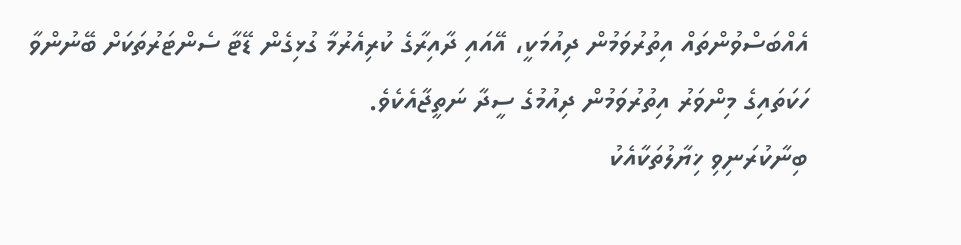އެއްބަސްވުންތައް އިތުރުވަމުން ދިއުމަކީ، އޭއައި ދާއިރާގެ ކުރިއެރުމާ ގުޅިގެން ޑޭޓާ ސެންޓަރުތަކަށް ބޭނުންވާ ހަކަތައިގެ މިންވަރު އިތުރުވަމުން ދިއުމުގެ ސީދާ ނަތީޖާއެކެވެ.
ބިނާކުރަނިވި ޚިޔާލުތަކާއެކު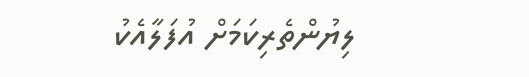ލިޔުންތެރިކަމަށް އުފަލާއެކު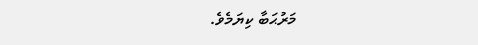މަރުޙަބާ ކިޔަމެވެ.